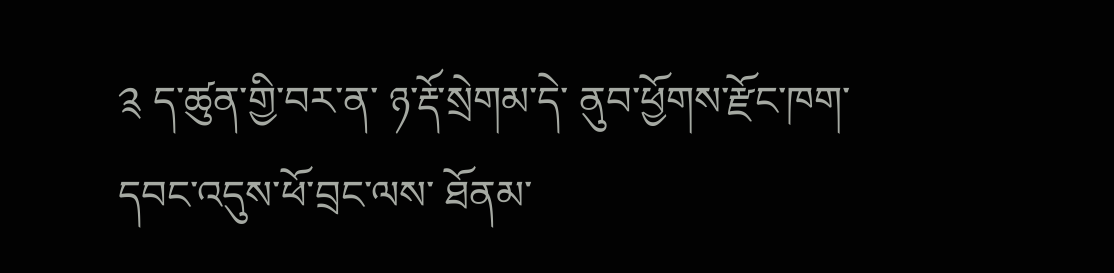༉ ད་ཚུན་གྱི་བར་ན་ ཉ་རྡོ་སྲེགམ་དེ་ ནུབ་ཕྱོགས་རྫོང་ཁག་ དབང་འདུས་ཕོ་བྲང་ལས་ ཐོནམ་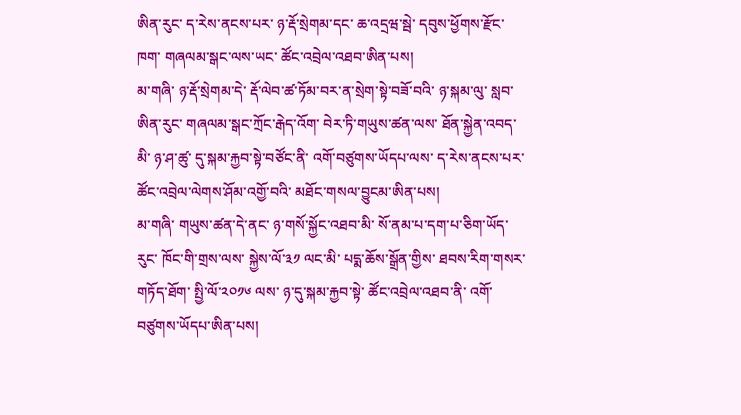ཨིན་རུང་ ད་རེས་ནངས་པར་ ཉ་རྡོ་སྲེགམ་དང་ ཆ་འདྲཝ་སྦེ་ དབུས་ཕྱོགས་རྫོང་ཁག་ གཞལམ་སྒང་ལས་ཡང་ ཚོང་འབྲེལ་འཐབ་ཨིན་པས།
མ་གཞི་ ཉ་རྡོ་སྲེགམ་དེ་ རྡོ་ལེབ་ཚ་ཏོམ་བར་ན་སྲེག་སྟེ་བཟོ་བའི་ ཉ་སྐམ་ལུ་ སླབ་ཨིན་རུང་ གཞལམ་སྒང་ཀྲོང་རྒེད་འོག་ བེར་ཏི་གཡུས་ཚན་ལས་ ཐོན་སྐྱེན་འབད་མི་ ཉ་ཤ་ཚུ་ དུ་སྐམ་རྐྱབ་སྟེ་བཙོང་ནི་ འགོ་བཙུགས་ཡོདཔ་ལས་ ད་རེས་ནངས་པར་ ཚོང་འབྲེལ་ལེགས་ཤོམ་འགྱོ་བའི་ མཐོང་གསལ་བྱུངམ་ཨིན་པས།
མ་གཞི་ གཡུས་ཚན་དེ་ནང་ ཉ་གསོ་སྐྱོང་འཐབ་མི་ སོ་ནམ་པ་དག་པ་ཅིག་ཡོད་རུང་ ཁོང་གི་གྲས་ལས་ སྐྱེས་ལོ་༣༡ ལང་མི་ པདྨ་ཆོས་སྒྲོན་གྱིས་ ཐབས་རིག་གསར་གཏོད་ཐོག་ སྤྱི་ལོ་༢༠༡༦ ལས་ ཉ་དུ་སྐམ་རྐྱབ་སྟེ་ ཚོང་འབྲེལ་འཐབ་ནི་ འགོ་བཙུགས་ཡོདཔ་ཨིན་པས།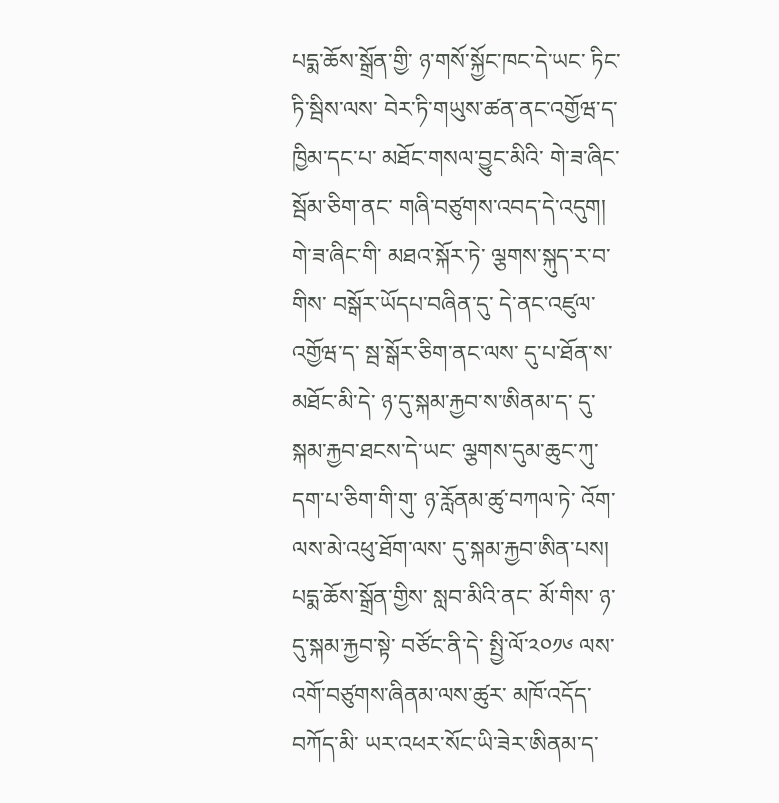པདྨ་ཆོས་སྒྲོན་གྱི་ ཉ་གསོ་སྐྱོང་ཁང་དེ་ཡང་ ཏིང་ཏི་སྦིས་ལས་ བེར་ཏི་གཡུས་ཚན་ནང་འགྱོཝ་ད་ ཁྱིམ་དང་པ་ མཐོང་གསལ་བྱུང་མིའི་ གེ་ཟ་ཞིང་སྦོམ་ཅིག་ནང་ གཞི་བཙུགས་འབད་དེ་འདུག།
གེ་ཟ་ཞིང་གི་ མཐའ་སྐོར་ཏེ་ ལྕགས་སྐུད་ར་བ་གིས་ བསྒོར་ཡོདཔ་བཞིན་དུ་ དེ་ནང་འཛུལ་འགྱོཝ་ད་ སྦ་སྒོར་ཅིག་ནང་ལས་ དུ་པ་ཐོན་ས་མཐོང་མི་དེ་ ཉ་དུ་སྐམ་རྐྱབ་ས་ཨིནམ་ད་ དུ་སྐམ་རྐྱབ་ཐངས་དེ་ཡང་ ལྕགས་དུམ་ཆུང་ཀུ་དག་པ་ཅིག་གི་གུ་ ཉ་རློནམ་ཚུ་བཀལ་ཏེ་ འོག་ལས་མེ་འཕུ་ཐོག་ལས་ དུ་སྐམ་རྐྱབ་ཨིན་པས།
པདྨ་ཆོས་སྒྲོན་གྱིས་ སླབ་མིའི་ནང་ མོ་གིས་ ཉ་དུ་སྐམ་རྐྱབ་སྟེ་ བཙོང་ནི་དེ་ སྤྱི་ལོ་༢༠༡༦ ལས་ འགོ་བཙུགས་ཞིནམ་ལས་ཚུར་ མཁོ་འདོད་བཀོད་མི་ ཡར་འཕར་སོང་ཡི་ཟེར་ཨིནམ་ད་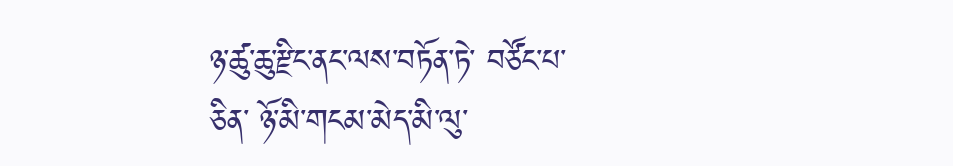ཉ་ཚུ་ཆུ་རྫིང་ནང་ལས་བཏོན་ཏེ་ བཙོང་པ་ཅིན་ ཉོ་མི་གངམ་མེད་མི་ལུ་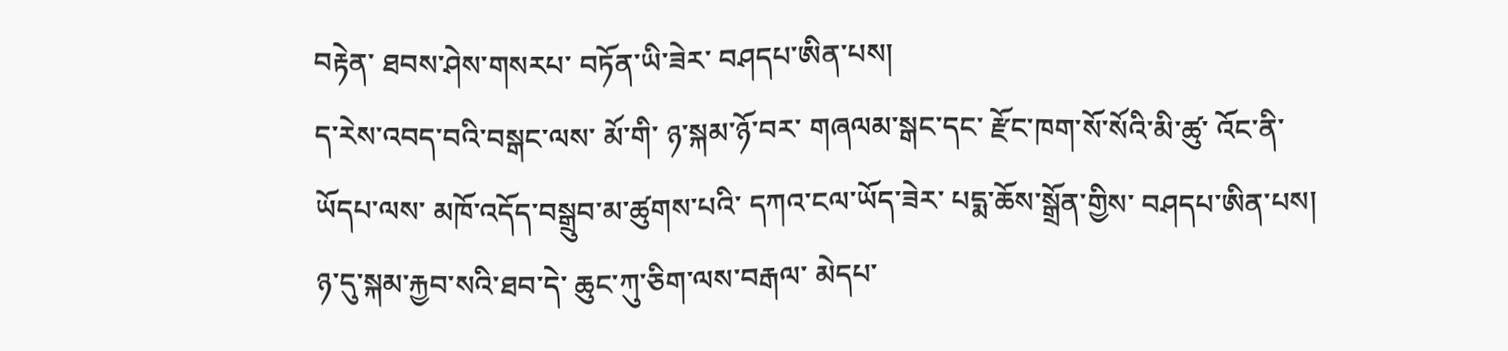བརྟེན་ ཐབས་ཤེས་གསརཔ་ བཏོན་ཡི་ཟེར་ བཤདཔ་ཨིན་པས།
ད་རེས་འབད་བའི་བསྒང་ལས་ མོ་གི་ ཉ་སྐམ་ཉོ་བར་ གཞལམ་སྒང་དང་ རྫོང་ཁག་སོ་སོའི་མི་ཚུ་ འོང་ནི་ཡོདཔ་ལས་ མཁོ་འདོད་བསྒྲུབ་མ་ཚུགས་པའི་ དཀའ་ངལ་ཡོད་ཟེར་ པདྨ་ཆོས་སྒྲོན་གྱིས་ བཤདཔ་ཨིན་པས།
ཉ་དུ་སྐམ་རྐྱབ་སའི་ཐབ་དེ་ ཆུང་ཀུ་ཅིག་ལས་བརྒལ་ མེདཔ་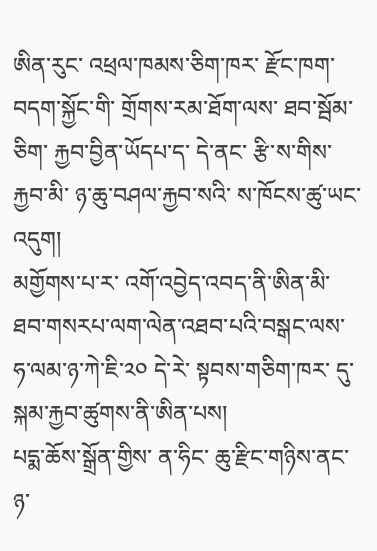ཨིན་རུང་ འཕྲལ་ཁམས་ཅིག་ཁར་ རྫོང་ཁག་བདག་སྐྱོང་གི་ གྲོགས་རམ་ཐོག་ལས་ ཐབ་སྦོམ་ཅིག་ རྐྱབ་བྱིན་ཡོདཔ་ད་ དེ་ནང་ རྩི་ས་གིས་རྐྱབ་མི་ ཉ་ཆུ་བཤལ་རྐྱབ་སའི་ ས་ཁོངས་ཚུ་ཡང་འདུག།
མགྱོགས་པ་ར་ འགོ་འབྱེད་འབད་ནི་ཨིན་མི་ ཐབ་གསརཔ་ལག་ལེན་འཐབ་པའི་བསྒང་ལས་ ཧ་ལམ་ཉ་ཀེ་ཇི་༢༠ དེ་རེ་ སྟབས་གཅིག་ཁར་ དུ་སྐམ་རྐྱབ་ཚུགས་ནི་ཨིན་པས།
པདྨ་ཆོས་སྒྲོན་གྱིས་ ན་ཧིང་ ཆུ་རྫིང་གཉིས་ནང་ ཉ་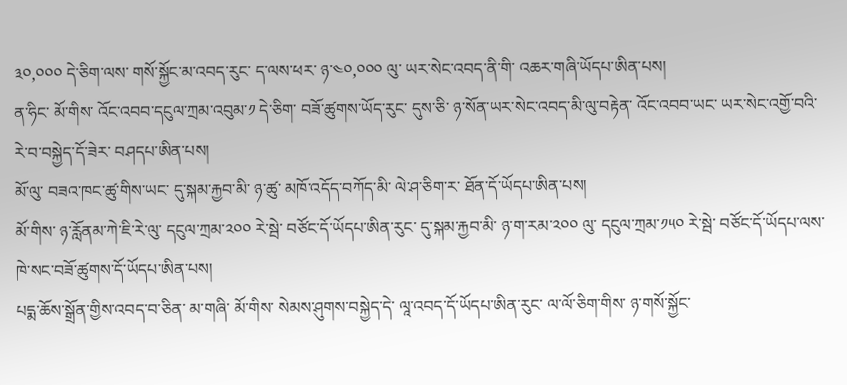༣༠,༠༠༠ དེ་ཅིག་ལས་ གསོ་སྐྱོང་མ་འབད་རུང་ ད་ལས་ཕར་ ཉ་༤༠,༠༠༠ ལུ་ ཡར་སེང་འབད་ནི་གི་ འཆར་གཞི་ཡོདཔ་ཨིན་པས།
ན་ཧིང་ མོ་གིས་ འོང་འབབ་དངུལ་ཀྲམ་འབུམ་༡ དེ་ཅིག་ བཟོ་ཚུགས་ཡོད་རུང་ དུས་ཅི་ ཉ་སོན་ཡར་སེང་འབད་མི་ལུ་བརྟེན་ འོང་འབབ་ཡང་ ཡར་སེང་འགྱོ་བའི་ རེ་བ་བསྐྱེད་དོ་ཟེར་ བཤདཔ་ཨིན་པས།
མོ་ལུ་ བཟའ་ཁང་ཚུ་གིས་ཡང་ དུ་སྐམ་རྐྱབ་མི་ ཉ་ཚུ་ མཁོ་འདོད་བཀོད་མི་ ལེ་ཤ་ཅིག་ར་ ཐོན་དོ་ཡོདཔ་ཨིན་པས།
མོ་གིས་ ཉ་རློནམ་ཀེ་ཇི་རེ་ལུ་ དངུལ་ཀྲམ་༢༠༠ རེ་སྦེ་ བཙོང་དོ་ཡོདཔ་ཨིན་རུང་ དུ་སྐམ་རྐྱབ་མི་ ཉ་ག་རམ་༢༠༠ ལུ་ དངུལ་ཀྲམ་༡༥༠ རེ་སྦེ་ བཙོང་དོ་ཡོདཔ་ལས་ ཁེ་སང་བཟོ་ཚུགས་དོ་ཡོདཔ་ཨིན་པས།
པདྨ་ཆོས་སྒྲོན་གྱིས་འབད་བ་ཅིན་ མ་གཞི་ མོ་གིས་ སེམས་ཤུགས་བསྐྱེད་དེ་ ལཱ་འབད་དོ་ཡོདཔ་ཨིན་རུང་ ལ་ལོ་ཅིག་གིས་ ཉ་གསོ་སྐྱོང་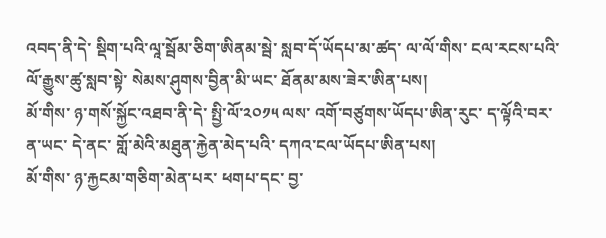འབད་ནི་དེ་ སྡིག་པའི་ལཱ་སྦོམ་ཅིག་ཨིནམ་སྦེ་ སླབ་དོ་ཡོདཔ་མ་ཚད་ ལ་ལོ་གིས་ ངལ་རངས་པའི་ ལོ་རྒྱུས་ཚུ་སླབ་སྟེ་ སེམས་ཤུགས་བྱིན་མི་ཡང་ ཐོནམ་མས་ཟེར་ཨིན་པས།
མོ་གིས་ ཉ་གསོ་སྐྱོང་འཐབ་ནི་དེ་ སྤྱི་ལོ་༢༠༡༥ ལས་ འགོ་བཙུགས་ཡོདཔ་ཨིན་རུང་ ད་ལྟོའི་བར་ན་ཡང་ དེ་ནང་ གློ་མེའི་མཐུན་རྐྱེན་མེད་པའི་ དཀའ་ངལ་ཡོདཔ་ཨིན་པས།
མོ་གིས་ ཉ་རྐྱངམ་གཅིག་མེན་པར་ ཕགཔ་དང་ བྱ་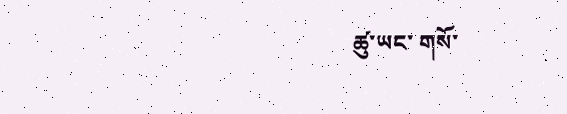ཚུ་ཡང་ གསོ་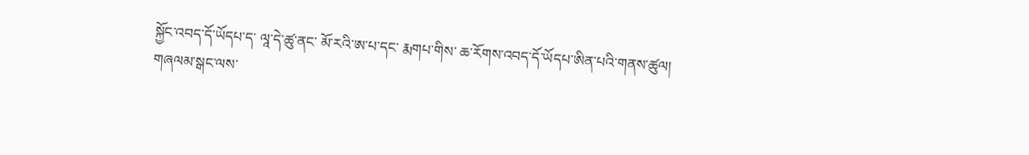སྐྱོང་འབད་དོ་ཡོདཔ་ད་ ལཱ་དེ་ཚུ་ནང་ མོ་རའི་ཨ་པ་དང་ རྨགཔ་གིས་ ཆ་རོགས་འབད་དོ་ཡོདཔ་ཨིན་པའི་གནས་ཚུལ།
གཞལམ་སྒང་ལས་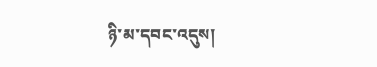ཉི་མ་དབང་འདུས།